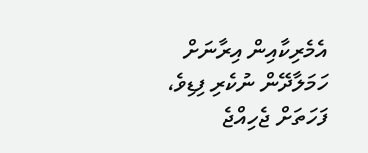އެމެރިކާއިން އިރާނަށް ހަމަލާދޭން ނުކެރި ފިޑިވެ، ފަހަތަށް ޖެހިއްޖެ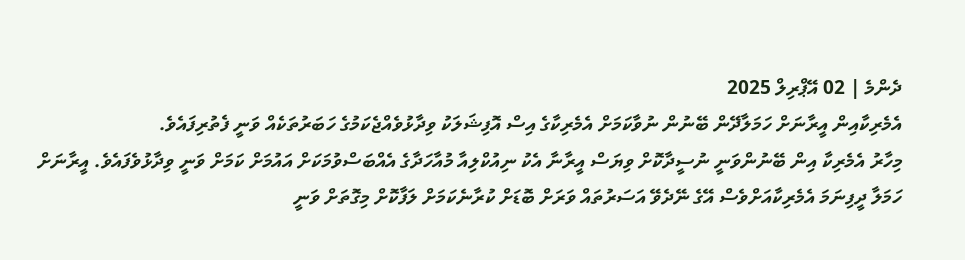ދެންމެ | 02 އޭޕްރިލް 2025
އެމެރިކާއިން އީރާނަށް ހަމަލާދޭން ބޭނުން ނުވާކަމަށް އެމެރިކާގެ އިސް އޮފިޝަލަކު ވިދާޅުވެއްޖެކަމުގެ ހަބަރުތަކެއް ވަނީ ފެތުރިފައެވެ.
މިހާރު އެމެރިކާ އިން ބޭނުންވަނީ ނުސީދާކޮށް ވިޔަސް އީރާނާ އެކު ނިއުކްލިއާ މުއާހަދާގެ އެއްބަސްވުމަކަށް އައުމަށް ކަމަށް ވަނީ ވިދާޅުވެފައެވެ. އީރާނަށް ހަމަލާ ދީފިނަމަ އެމެރިކާއަށްވެސް އޭގެ ނޭދެވޭ އަސަރުތައް ވަރަށް ބޮޑަށް ކުރާނެކަމަށް ލަފާކޮށް މިގޮތަށް ވަނީ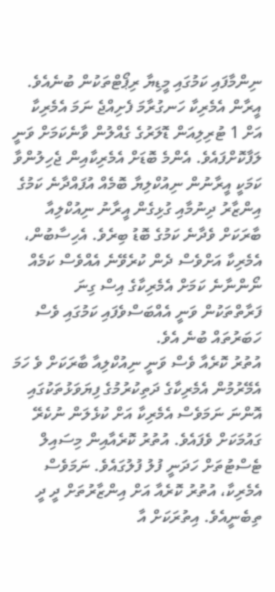ނިންމާފައި ކަމުގައި މީޑިޔާ ރިޕޯޓްތަކުން ބުނެއެވެ.
އީރާން އެމެރިކާ ހަނގުރާމަ ފެށިއްޖެ ނަމަ އެމެރިކާ އަށް 1 ޓުރިލިއަން ޑޮލަރުގެ ގެއްލުން ވާނެކަމަށް ވަނީ ލަފާކޮށްފައެވެ. އެންމެ ބޮޑަށް އެމެރިކާއިން ޖެހިލުންވާ ކަމަކީ އީރާނުން ނިއުކްލިޔާ ބޮމެއް އުފައްދާނެ ކަމުގެ އިންޒާރު ދިނުމާއި ގުޅިގެން އީރާނު ނިއުކްލިއާ ބާރަކަށް ވެދާނެ ކަމުގެ ބޮޑު ބިރެވެ. އެހިސާބުން، އެމެރިކާ އަށްވެސް ދެން ކުރެވޭނެ އެއްވެސް ކަމެއް ނޯންނާނެ ކަމަށް އެމެރިކާގެ އިސް ގިނަ ފަރާތްތަކުން ވަނީ އެއްބަސްވެފައި ކަމުގައި ވެސް ހަބަރުތައް ބުނެ އެވެ.
އުތުރު ކޮރެއާ ވެސް ވަނީ ނިއުކްލިއާ ބާރަކަށް ވެ ހަމަ އެމޭރުމުން އެމެރިކާގެ ދަތިކުރުމުގެ ފިޔަވަޅުތަކުގައި އޮންނަ ނަމަވެސް އެމެރިކާ އަށް ކުޅެލަން ނުކެރޭ ގައުމަކަށް ވެފައެވެ. އުތުރު ކޮރެއާއިން މިސައިލް ޓެސްޓުތަށް ހަދަނީ ފުލު ފުލުގައެވެ. ނަމަވެސް އެމެރިކާ، އުތުރު ކޮރެއާ އަށް އިންޒާރުތަށް ދީ ދީ ތިބެނީއެވެ. އިތުރަކަށް އާ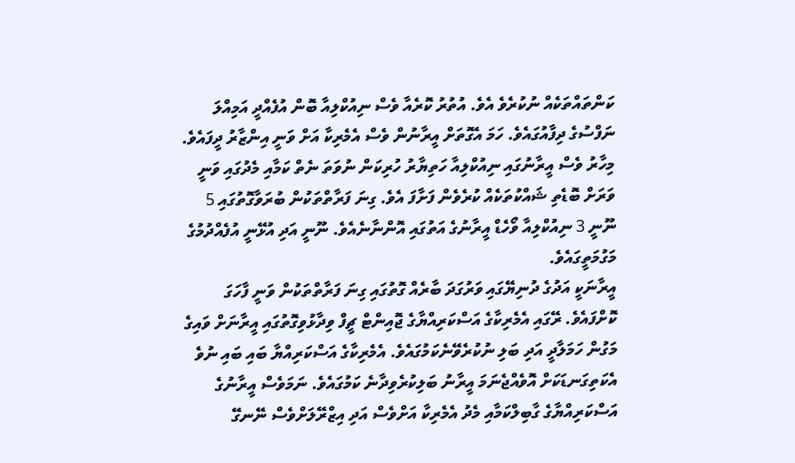ކަންތައްތަކެއް ނުކުރެވެ އެވެ. އުތުރު ކޮރެއާ ވެސް ނިއުކްލިއާ ބޮން އުފެއްދީ އަމިއްލަ ނަފްސުގެ ދިފާއުގައެވެ. ހަމަ އެގޮތަށް އީރާނުން ވެސް އެމެރިކާ އަށް ވަނީ އިންޒާރު ދީފައެވެ.
މިހާރު ވެސް އީރާނުގައި ނިއުކްލިއާ ހަތިޔާރު ހުރިކަން ނުވަތަ ނެތް ކަމާއި މެދުގައި ވަނީ ވަރަށް ބޮޑެތި ޝައްކުތަކެއް ކުރެވެން ފަށާފަ އެވެ. ގިނަ ފަރާތްތަކުން ބުރަވާގޮތުގައި 5 ނޫނީ 3 ނިއުކްލިއާ ވޯހެޑް އީރާނުގެ އަތުގައި އޮންނާނެއެވެ. ނޫނީ އަދި އުޅޭނީ އުފެއްދުމުގެ މަގުމަތީގައެވެ.
އީރާނަކީ އަދުގެ ދުނިޔޭގައި ވަރުގަދަ ބާރެއް ގޮތުގައި ގިނަ ފަރާތްތަކުން ވަނީ ފާހަގަ ކޮށްފައެވެ. ރޭގައި އެމެރިކާގެ އަސްކަރިއްޔާގެ ޖޮއިންޓް ޗީފް ވިދާޅުވިގޮތުގައި އީރާނަށް ވައިގެ މަގުން ހަމަލާދީ އަދި ބަލި ނުކުރެވޭނެކަމުގައެވެ. އެމެރިކާގެ އަސްކަރިއްޔާ ބައި ބައި ނުވެ އެކަތިގަނޑަކަށް އޮވެއްޖެނަމަ އީރާނު ބަލިކުރެވިދާނެ ކަމުގައެވެ. ނަމަވެސް އީރާނުގެ އަސްކަރިއްޔާގެ ގާބިލްކަމާއި މެދު އެމެރިކާ އަށްވެސް އަދި އިޒްރޭލަށްވެސް ނޭނގޭ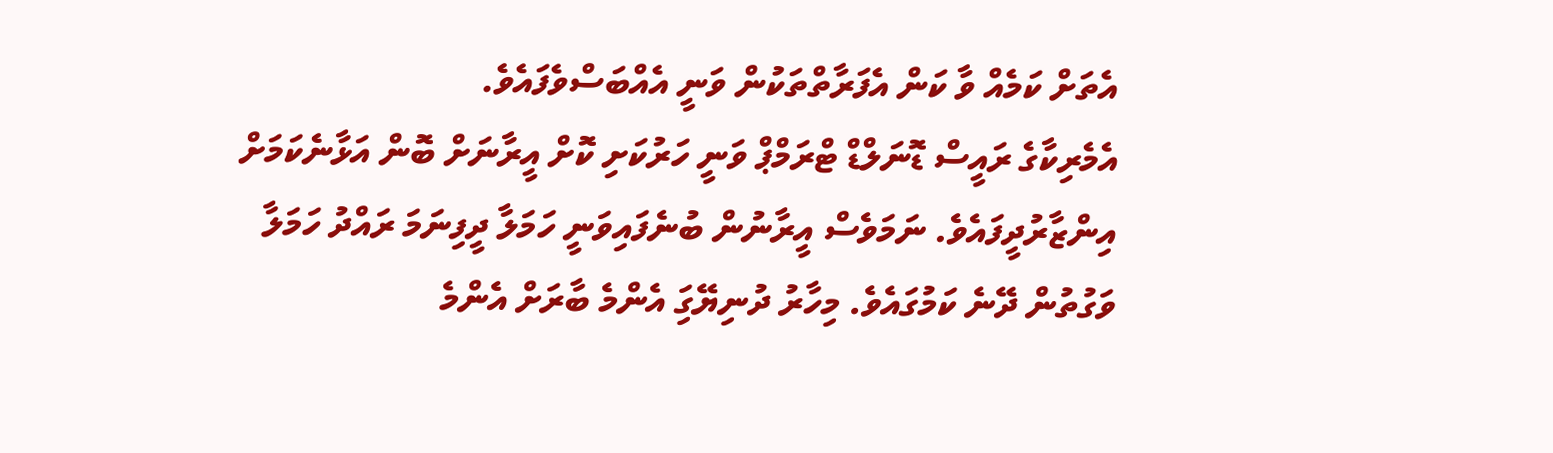އެތަށް ކަމެއް ވާ ކަން އެފަރާތްތަކުން ވަނީ އެއްބަސްވެފައެވެ.
އެމެރިކާގެ ރައީސް ޑޮނަލްޑް ޓްރަމްޕް ވަނީ ހަރުކަށި ކޮށް އީރާނަށް ބޮން އަޅާނެކަމަށް އިންޒާރުދީފައެވެ. ނަމަވެސް އީރާނުން ބުނެފައިވަނީ ހަމަލާ ދީފިނަމަ ރައްދު ހަމަލާ ވަގުތުން ދޭނެ ކަމުގައެވެ. މިހާރު ދުނިޔޭގަި އެންމެ ބާރަށް އެންމެ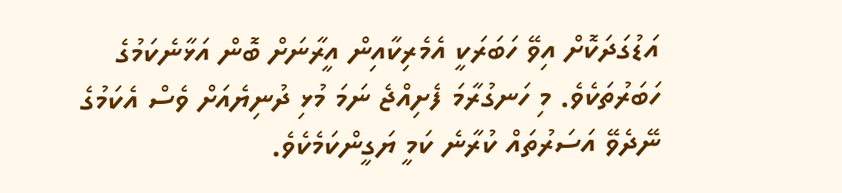އަޑުގަދަކޮށް އިވޭ ހަބަރަކީ އެމެރިކާއިން އީރާނަށް ބޮން އަޅާނެކަމުގެ ހަބަރުތަކެވެ. މި ހަނގުރާމަ ފެށިއްޖެ ނަމަ މުޅި ދުނިޔެއަށް ވެސް އެކަމުގެ ނޭދެވޭ އަސަރުތައް ކުރާނެ ކަމީ ޔަގީންކަމެކެވެ.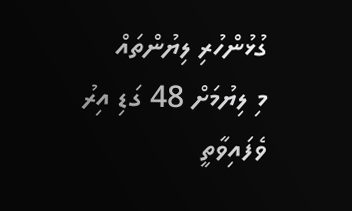ގުޅުންހުރި ލިޔުންތައް
މި ލިޔުމަށް 48 ގަޑި އިރު ވެފައިވާތީ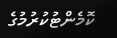ކޮމެންޓުކުރުމުގެ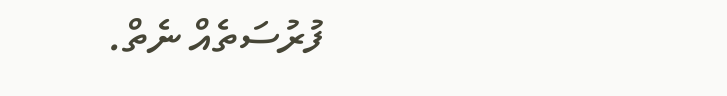ފުރުސަތެއް ނެތް.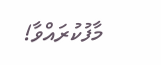މާފުކުރައްވާ!